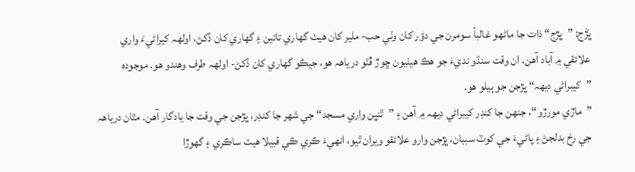ڀَڙَج: ”ڀڙج“ ذات جا ماڻھو غالباً سومرن جي دؤر کان وٺي حب- ملير کان ھيٺ گهاري تائين ۽ گهاري کان ڏکڻ، اولھہ کيراڻيءَ واري علائقي ۾ آباد آھن. ان وقت سنڌو نديءَ جو ھڪ ھيٺيون ڇوڙ ڦٽو درياھہ ھو، جيڪو گهاري کان ڏکڻ- اولھہ طرف وھندو ھو. موجودہ ”کيبراڻي ديھہ“ ڀڙجن جو ٻيلو ھو.
”ماڙي مورڙو“، جنھن جا کنڊر کيبراڻي ديھہ ۾ آھن ۽ ”ٿنڀن واري مسجد“ جي شھر جا کنڊر، ڀڙجن جي وقت جا يادگار آھن. مٿان درياھہ جي رخ بدلجڻ ۽ پاڻيءَ جي کوٽ سببان، ڀڙجن وارو علائقو ويران ٿيو، انھيءَ ڪري ڪي قبيلا ھيٺ ساڪري ۽ گهوڙا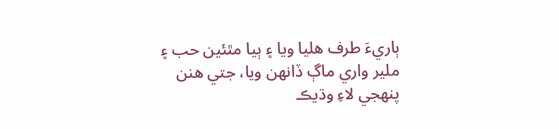ٻاريءَ طرف ھليا ويا ۽ ٻيا مٿئين حب ۽ ملير واري ماڳ ڏانھن ويا، جتي هنن پنھجي لاءِ وڌيڪ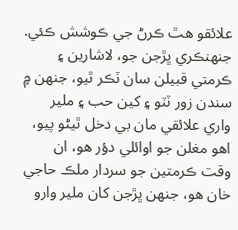علائقو ھٿ ڪرڻ جي ڪوشش ڪئي. جنهنڪري ڀڙجن جو، لاشارين ۽ ڪرمتي قبيلن سان ٽڪر ٿيو، جنھن ۾ سندن زور ٽٽو ۽ کين حب ۽ ملير واري علائقي مان بي دخل ٿيڻو پيو، اھو مغلن جو اوائلي دؤر ھو، ان وقت ڪرمتين جو سردار ملڪ حاجي خان ھو، جنھن ڀڙجن کان ملير وارو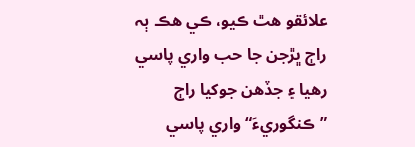علائقو ھٿ ڪيو، ڪي ھڪ ٻہ راڄ ڀڙجن جا حب واري پاسي رھيا ۽ جڏھن جوکيا راڄ ”ڪنگوريءَ“ واري پاسي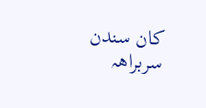کان سندن سربراھہ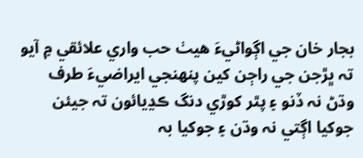بجار خان جي اڳواڻيءَ ھيٺ حب واري علائقي ۾ آيو تہ ڀڙجن جي راڄن کين پنھنجي ايراضيءَ طرف وڌڻ نہ ڏنو ۽ پٿر کوڙي دنگ ڪڍيائون تہ جيئن جوکيا اڳتي نہ وڌن ۽ جوکيا بہ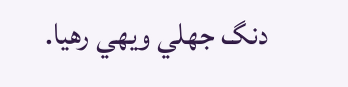دنگ جهلي ويھي رھيا.